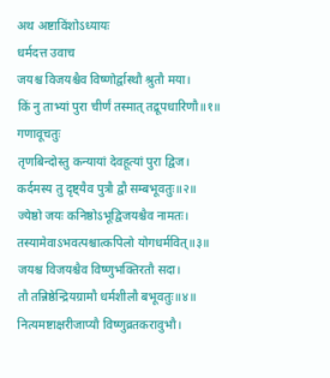अथ अष्टाविंशोऽध्यायः
धर्मदत्त उवाच
जयश्च विजयश्चैव विष्णोर्द्वास्थौ श्रुतौ मया।
किं नु ताभ्यां पुरा चीर्णं तस्मात् तद्रूपधारिणौ॥१॥
गणावूचतुः
तृणबिन्दोस्तु कन्यायां देवहूत्यां पुरा द्विज।
कर्दमस्य तु दृष्ट्यैव पुत्रौ द्वौ सम्बभूवतुः॥२॥
ज्येष्ठो जयः कनिष्ठोऽभूद्विजयश्चैव नामतः।
तस्यामेवाऽभवत्पश्चात्कपिलो योगधर्मवित्॥३॥
जयश्च विजयश्चैव विष्णुभक्तिरतौ सदा।
तौ तन्निष्ठेन्द्रियग्रामौ धर्मशीलौ बभूवतुः॥४॥
नित्यमष्टाक्षरीजाप्यौ विष्णुव्रतकरावुभौ।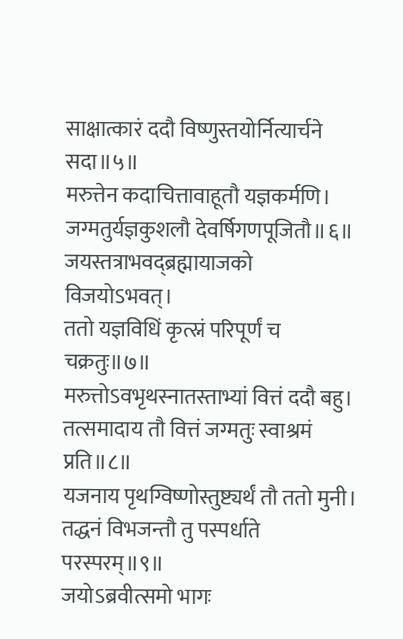साक्षात्कारं ददौ विष्णुस्तयोर्नित्यार्चने सदा॥५॥
मरुत्तेन कदाचित्तावाहूतौ यज्ञकर्मणि।
जग्मतुर्यज्ञकुशलौ देवर्षिगणपूजितौ॥६॥
जयस्तत्राभवद्ब्रह्मायाजको विजयोऽभवत्।
ततो यज्ञविधिं कृत्स्नं परिपूर्णं च चक्रतुः॥७॥
मरुत्तोऽवभृथस्नातस्ताभ्यां वित्तं ददौ बहु।
तत्समादाय तौ वित्तं जग्मतुः स्वाश्रमं प्रति॥८॥
यजनाय पृथग्विष्णोस्तुष्ट्यर्थं तौ ततो मुनी।
तद्धनं विभजन्तौ तु पस्पर्धाते परस्परम्॥९॥
जयोऽब्रवीत्समो भागः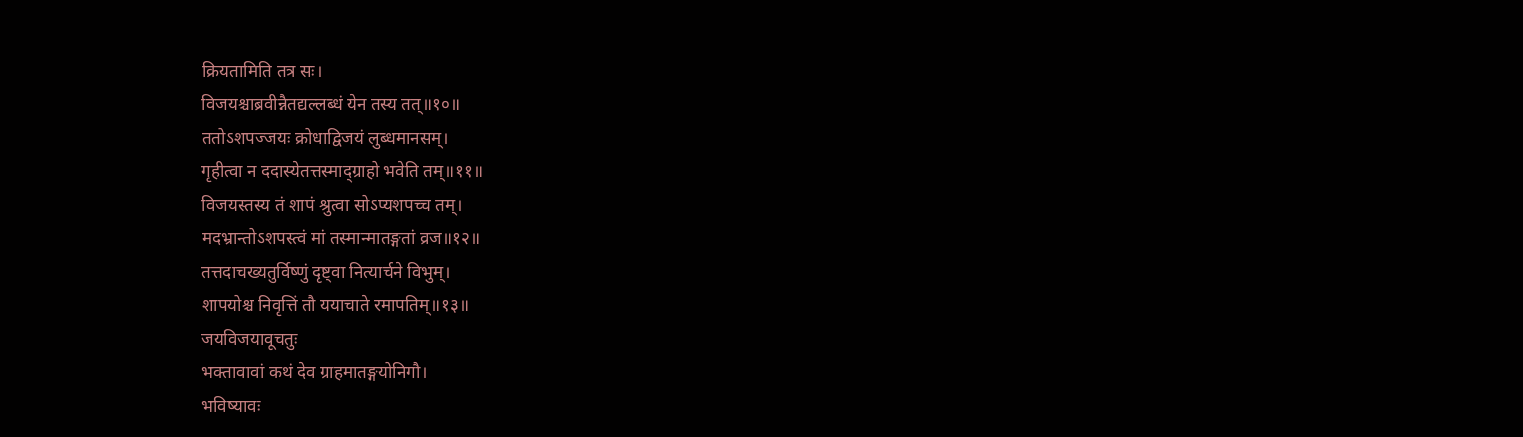क्रियतामिति तत्र सः।
विजयश्चाब्रवीन्नैतद्यल्लब्धं येन तस्य तत्॥१०॥
ततोऽशपज्जयः क्रोधाद्विजयं लुब्धमानसम्।
गृहीत्वा न ददास्येतत्तस्माद्ग्राहो भवेति तम्॥११॥
विजयस्तस्य तं शापं श्रुत्वा सोऽप्यशपच्च तम्।
मदभ्रान्तोऽशपस्त्वं मां तस्मान्मातङ्गतां व्रज॥१२॥
तत्तदाचख्यतुर्विष्णुं दृष्ट्वा नित्यार्चने विभुम्।
शापयोश्च निवृत्तिं तौ ययाचाते रमापतिम्॥१३॥
जयविजयावूचतुः
भक्तावावां कथं देव ग्राहमातङ्गयोनिगौ।
भविष्यावः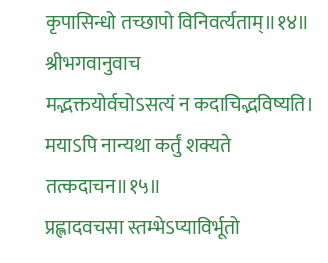कृपासिन्धो तच्छापो विनिवर्त्यताम्॥१४॥
श्रीभगवानुवाच
मद्भक्तयोर्वचोऽसत्यं न कदाचिद्भविष्यति।
मयाऽपि नान्यथा कर्तुं शक्यते तत्कदाचन॥१५॥
प्रह्लादवचसा स्तम्भेऽप्याविर्भूतो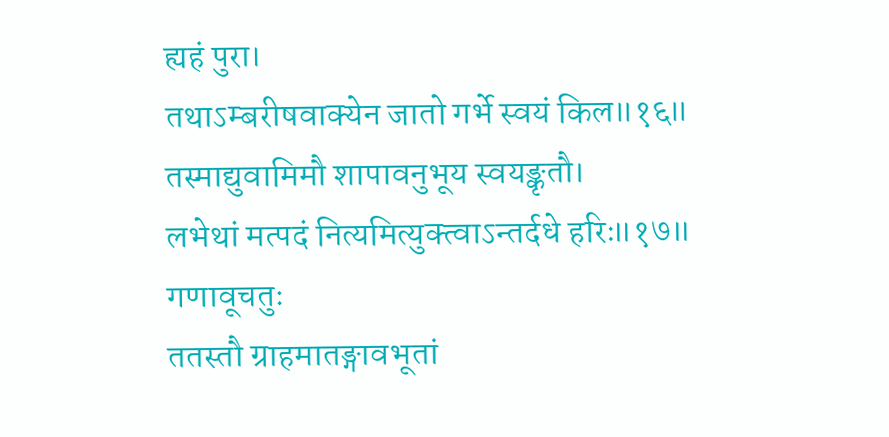ह्यहं पुरा।
तथाऽम्बरीषवाक्येन जातो गर्भे स्वयं किल॥१६॥
तस्माद्युवामिमौ शापावनुभूय स्वयङ्कृतौ।
लभेथां मत्पदं नित्यमित्युक्त्वाऽन्तर्दधे हरिः॥१७॥
गणावूचतुः
ततस्तौ ग्राहमातङ्गावभूतां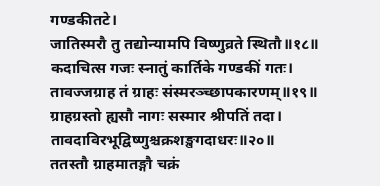गण्डकीतटे।
जातिस्मरौ तु तद्योन्यामपि विष्णुव्रते स्थितौ॥१८॥
कदाचित्स गजः स्नातुं कार्तिके गण्डकीं गतः।
तावज्जग्राह तं ग्राहः संस्मरञ्च्छापकारणम्॥१९॥
ग्राहग्रस्तो ह्यसौ नागः सस्मार श्रीपतिं तदा।
तावदाविरभूद्विष्णुश्चक्रशङ्खगदाधरः॥२०॥
ततस्तौ ग्राहमातङ्गौ चक्रं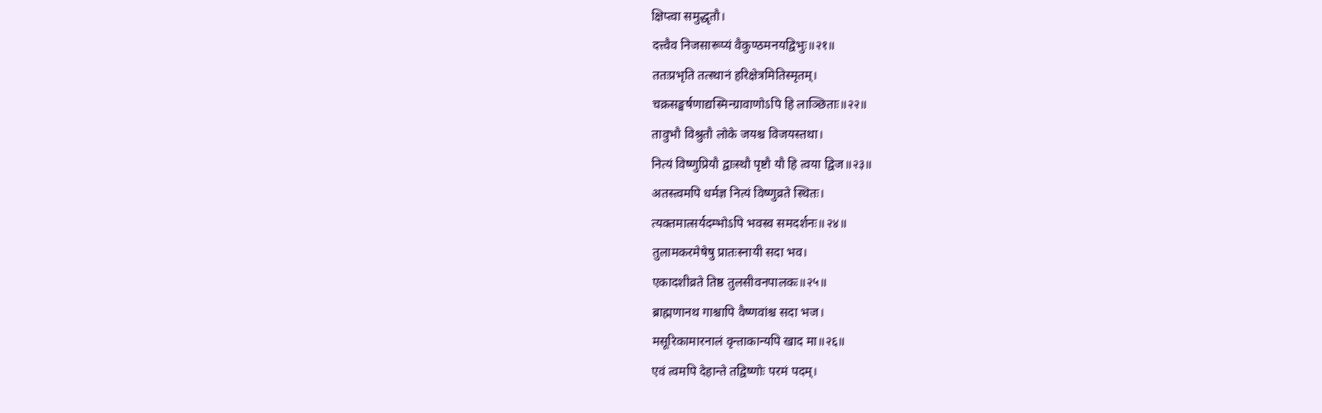क्षिप्त्वा समुद्धृतौ।
दत्त्वैव निजसारूप्यं वैकुण्ठमनयद्विभुः॥२१॥
ततःप्रभृति तत्स्थानं हरिक्षेत्रमितिस्मृतम्।
चक्रसङ्घर्षणाद्यस्मिन्ग्रावाणोऽपि हि लाञ्छिताः॥२२॥
तावुभौ विश्रुतौ लोके जयश्च विजयस्तथा।
नित्यं विष्णुप्रियौ द्वाःस्थौ पृष्टौ यौ हि त्वया द्विज॥२३॥
अतस्त्वमपि धर्मज्ञ नित्यं विष्णुव्रते स्थितः।
त्यक्तमात्सर्यदम्भोऽपि भवस्व समदर्शनः॥२४॥
तुलामकरमेषेषु प्रातःस्नायी सदा भव।
एकादशीव्रते तिष्ठ तुलसीवनपालकः॥२५॥
ब्राह्मणानथ गाश्चापि वैष्णवांश्च सदा भज।
मसूरिकामारनालं वृन्ताकान्यपि खाद मा॥२६॥
एवं त्वमपि देहान्ते तद्विष्णोः परमं पदम्।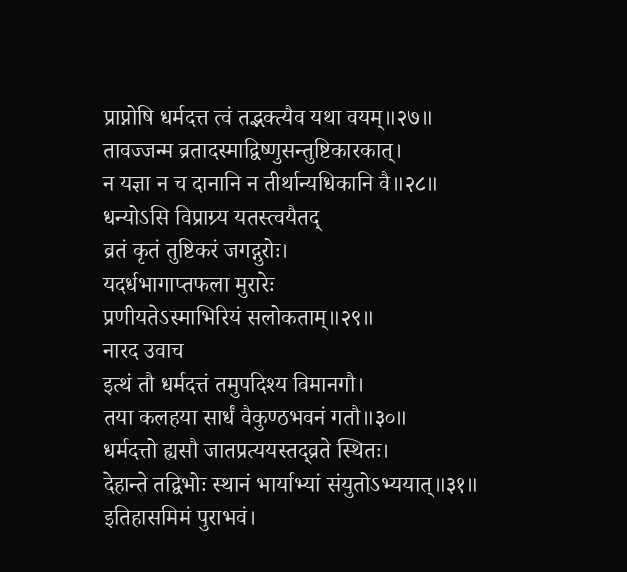प्राप्नोषि धर्मदत्त त्वं तद्भक्त्यैव यथा वयम्॥२७॥
तावज्जन्म व्रतादस्माद्विष्णुसन्तुष्टिकारकात्।
न यज्ञा न च दानानि न तीर्थान्यधिकानि वै॥२८॥
धन्योऽसि विप्राग्र्य यतस्त्वयैतद्
व्रतं कृतं तुष्टिकरं जगद्गुरोः।
यदर्धभागाप्तफला मुरारेः
प्रणीयतेऽस्माभिरियं सलोकताम्॥२९॥
नारद उवाच
इत्थं तौ धर्मदत्तं तमुपदिश्य विमानगौ।
तया कलहया सार्धं वैकुण्ठभवनं गतौ॥३०॥
धर्मदत्तो ह्यसौ जातप्रत्ययस्तद्व्रते स्थितः।
देहान्ते तद्विभोः स्थानं भार्याभ्यां संयुतोऽभ्ययात्॥३१॥
इतिहासमिमं पुराभवं।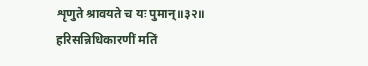शृणुते श्रावयते च यः पुमान्॥३२॥
हरिसन्निधिकारणीं मतिं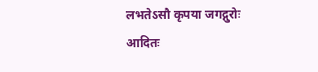लभतेऽसौ कृपया जगद्गुरोः
आदितः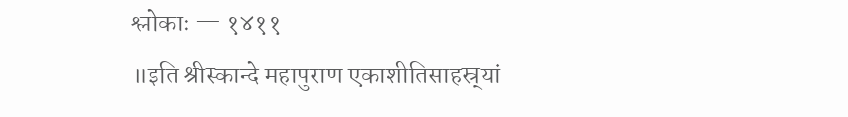श्लोकाः — १४११
॥इति श्रीस्कान्दे महापुराण एकाशीतिसाहस्र्यां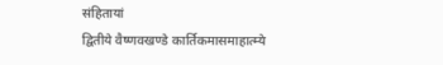संहितायां
द्वितीये वैष्णवखण्डे कार्तिकमासमाहात्म्ये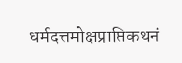धर्मदत्तमोक्षप्राप्तिकथनं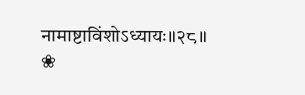नामाष्टाविंशोऽध्यायः॥२८॥
❀